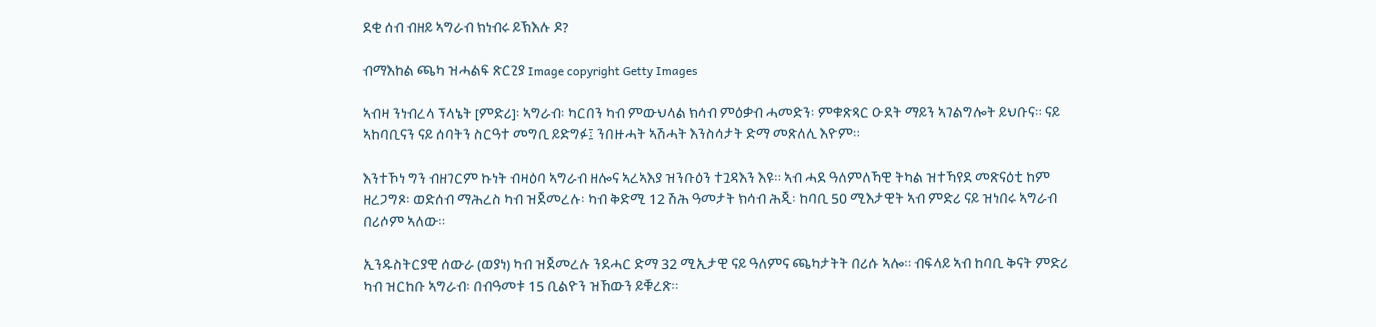ደቂ ሰብ ብዘይ ኣግራብ ክነብሩ ይኽእሉ ዶ?

ብማእከል ጫካ ዝሓልፍ ጽርጊያ Image copyright Getty Images

ኣብዛ ንነብረላ ፕላኔት [ምድሪ]፡ ኣግራብ፡ ካርበን ካብ ምውህላል ክሳብ ምዕቃብ ሓመድን፡ ምቁጽጻር ዑደት ማይን ኣገልግሎት ይህቡና። ናይ ኣከባቢናን ናይ ሰባትን ስርዓተ መግቢ ይድግፉ፤ ንበዙሓት ኣሽሓት እንስሳታት ድማ መጽለሊ እዮም።

እንተኾነ ግን ብዘገርም ኩነት ብዛዕባ ኣግራብ ዘሎና ኣረኣእያ ዝንቡዕን ተጓዳእን እዩ። ኣብ ሓደ ዓለምለኻዊ ትካል ዝተኻየደ መጽናዕቲ ከም ዘረጋግጾ፡ ወድሰብ ማሕረስ ካብ ዝጀመረሉ፡ ካብ ቅድሚ 12 ሽሕ ዓመታት ክሳብ ሕጂ፡ ከባቢ 50 ሚእታዊት ኣብ ምድሪ ናይ ዝነበሩ ኣግራብ በሪሶም ኣለው።

ኢንዱስትርያዊ ሰውራ (ወያነ) ካብ ዝጀመረሉ ንደሓር ድማ 32 ሚኢታዊ ናይ ዓለምና ጫካታትት በሪሱ ኣሎ። ብፍላይ ኣብ ከባቢ ቅናት ምድሪ ካብ ዝርከቡ ኣግራብ፡ በብዓመቱ 15 ቢልዮን ዝኸውን ይቑረጽ።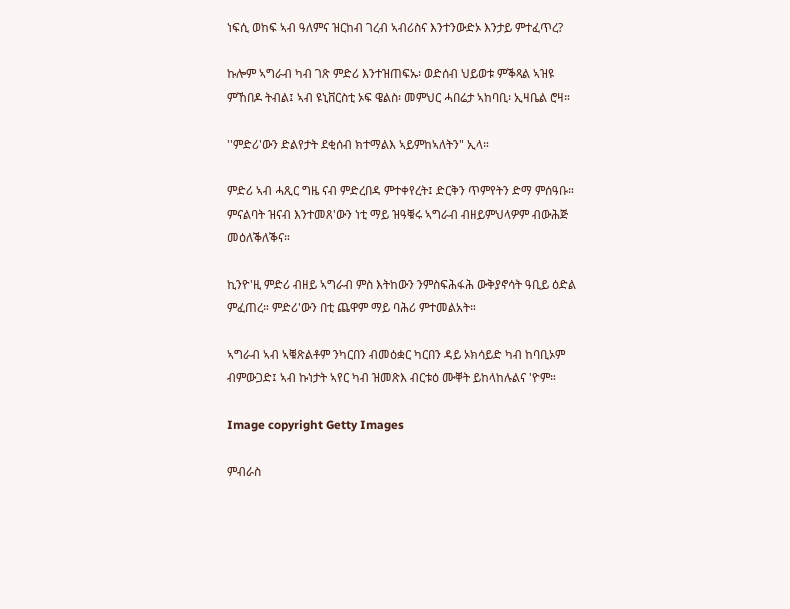ነፍሲ ወከፍ ኣብ ዓለምና ዝርከብ ገረብ ኣብሪስና እንተንውድኦ እንታይ ምተፈጥረ?

ኩሎም ኣግራብ ካብ ገጽ ምድሪ እንተዝጠፍኡ፡ ወድሰብ ህይወቱ ምቕጻል ኣዝዩ ምኸበዶ ትብል፤ ኣብ ዩኒቨርስቲ ኦፍ ዌልስ፡ መምህር ሓበሬታ ኣከባቢ፡ ኢዛቤል ሮዛ።

''ምድሪ'ውን ድልየታት ደቂሰብ ክተማልእ ኣይምከኣለትን" ኢላ።

ምድሪ ኣብ ሓጺር ግዜ ናብ ምድረበዳ ምተቀየረት፤ ድርቅን ጥምየትን ድማ ምሰዓቡ። ምናልባት ዝናብ እንተመጸ'ውን ነቲ ማይ ዝዓቑሩ ኣግራብ ብዘይምህላዎም ብውሕጅ መዕለቕለቕና።

ኪንዮ'ዚ ምድሪ ብዘይ ኣግራብ ምስ እትከውን ንምስፍሕፋሕ ውቅያኖሳት ዓቢይ ዕድል ምፈጠረ። ምድሪ'ውን በቲ ጨዋም ማይ ባሕሪ ምተመልአት።

ኣግራብ ኣብ ኣቑጽልቶም ንካርበን ብመዕቋር ካርበን ዳይ ኦክሳይድ ካብ ከባቢኦም ብምውጋድ፤ ኣብ ኩነታት ኣየር ካብ ዝመጽእ ብርቱዕ ሙቐት ይከላከሉልና 'ዮም።

Image copyright Getty Images

ምብራስ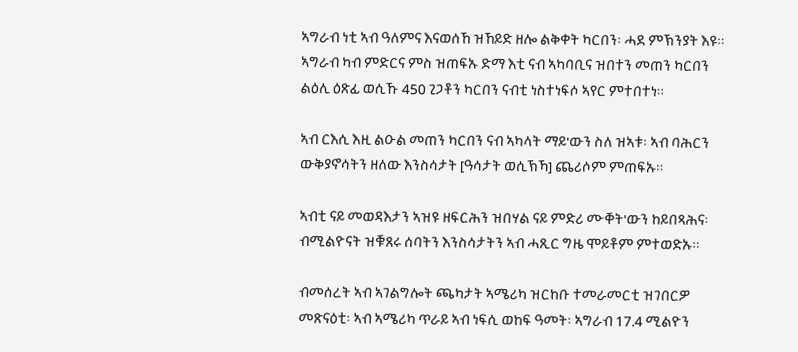ኣግራብ ነቲ ኣብ ዓለምና እናወሰኸ ዝኸይድ ዘሎ ልቅቀት ካርበን፡ ሓደ ምኽንያት እዩ። ኣግራብ ካብ ምድርና ምስ ዝጠፍኡ ድማ እቲ ናብ ኣካባቢና ዝበተን መጠን ካርበን ልዕሊ ዕጽፊ ወሲኹ 450 ጊጋቶን ካርበን ናብቲ ነስተነፍሶ ኣየር ምተበተነ።

ኣብ ርእሲ እዚ ልዑል መጠን ካርበን ናብ ኣካላት ማይ'ውን ስለ ዝኣቱ፡ ኣብ ባሕርን ውቅያኖሳትን ዘለው እንስሳታት [ዓሳታት ወሲኽኻ] ጨሪሶም ምጠፍኡ።

ኣብቲ ናይ መወዳእታን ኣዝዩ ዘፍርሕን ዝበሃል ናይ ምድሪ ሙቐት'ውን ከይበጻሕና፡ ብሚልዮናት ዝቑጸሩ ሰባትን እንስሳታትን ኣብ ሓጺር ግዜ ሞይቶም ምተወድኡ።

ብመሰረት ኣብ ኣገልግሎት ጫካታት ኣሜሪካ ዝርከቡ ተመራመርቲ ዝገበርዎ መጽናዕቲ፡ ኣብ ኣሜሪካ ጥራይ ኣብ ነፍሲ ወከፍ ዓመት፡ ኣግራብ 17.4 ሚልዮን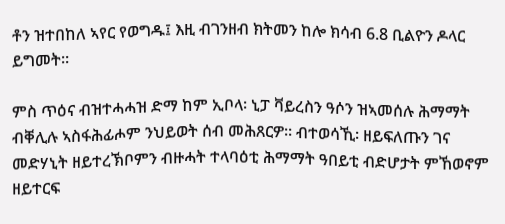ቶን ዝተበከለ ኣየር የወግዱ፤ እዚ ብገንዘብ ክትመን ከሎ ክሳብ 6.8 ቢልዮን ዶላር ይግመት።

ምስ ጥዕና ብዝተሓሓዝ ድማ ከም ኢቦላ፡ ኒፓ ቫይረስን ዓሶን ዝኣመሰሉ ሕማማት ብቐሊሉ ኣስፋሕፊሖም ንህይወት ሰብ መሕጸርዎ። ብተወሳኺ፡ ዘይፍለጡን ገና መድሃኒት ዘይተረኽቦምን ብዙሓት ተላባዕቲ ሕማማት ዓበይቲ ብድሆታት ምኸወኖም ዘይተርፍ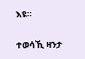እዩ።

ተወሳኺ ዛንታ